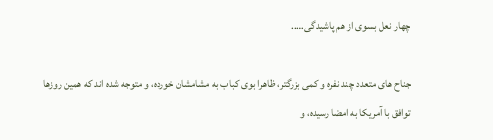چهار نعل بسوی از هم پاشیدگی…..

جناح های متعدد چند نفره و کمی بزرگتر، ظاهرا بوی کباب به مشامشان خورده، و متوجه شده اند که همین روزها توافق با آمریکا به امضا رسیده، و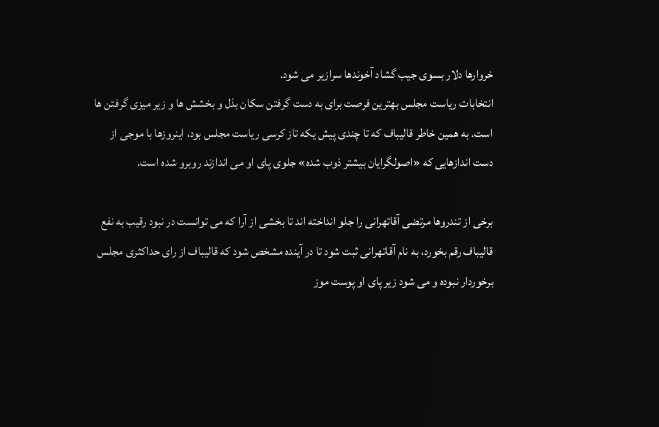خروارها دلار بسوی جیب گشاد آخوندها سرازیر می شود.
انتخابات ریاست مجلس بهترین فرصت برای به دست گرفتن سکان بذل و بخشش ها و زیر میزی گرفتن ها است. به همین خاطر قالیباف که تا چندی پیش یکه تاز کرسی ریاست مجلس بود، اینروزها با موجی از دست اندازهایی که «اصولگرایان بیشتر ذوب شده» جلوی پای او می اندازند روبرو شده است.

برخی از تندروها مرتضی آقاتهرانی را جلو انداخته اند تا بخشی از آرا که می توانست در نبود رقیب به نفع قالیباف رقم بخورد، به نام آقاتهرانی ثبت شود تا در آینده مشخص شود که قالیباف از رای حداکثری مجلس برخوردار نبوده و می شود زیر پای او پوست موز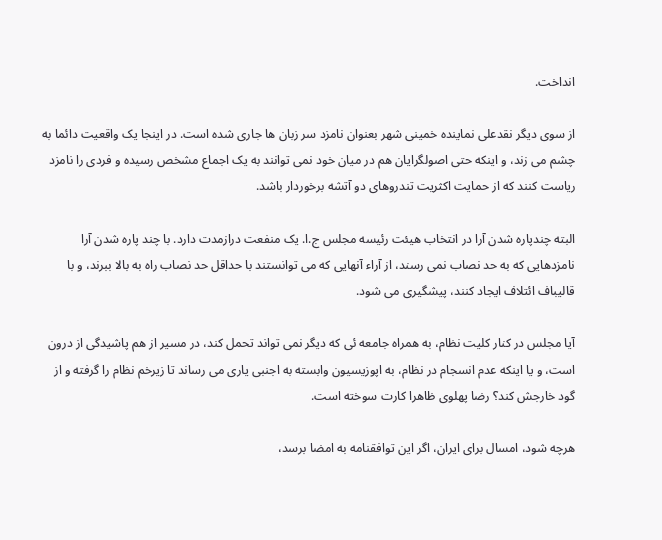انداخت.

از سوی دیگر نقدعلی نماینده خمینی شهر بعنوان نامزد سر زبان ها جاری شده است. در اینجا یک واقعیت دائما به چشم می زند، و اینکه حتی اصولگرایان هم در میان خود نمی توانند به یک اجماع مشخص رسیده و فردی را نامزد ریاست کنند که از حمایت اکثریت تندروهای دو آتشه برخوردار باشد.

البته چندپاره شدن آرا در انتخاب هیئت رئیسه مجلس ج.ا. یک منفعت درازمدت دارد. با چند پاره شدن آرا نامزدهایی که به حد نصاب نمی رسند، از آراء آنهایی که می توانستند با حداقل حد نصاب راه به بالا ببرند، و با قالیباف ائتلاف ایجاد کنند، پیشگیری می شود.

آیا مجلس در کنار کلیت نظام، به همراه جامعه ئی که دیگر نمی تواند تحمل کند، در مسیر از هم پاشیدگی از درون است، و یا اینکه عدم انسجام در نظام، به اپوزیسیون وابسته به اجنبی یاری می رساند تا زیرخم نظام را گرفته و از گود خارجش کند؟ رضا پهلوی ظاهرا کارت سوخته است.

هرچه شود، امسال برای ایران، اگر این توافقنامه به امضا برسد،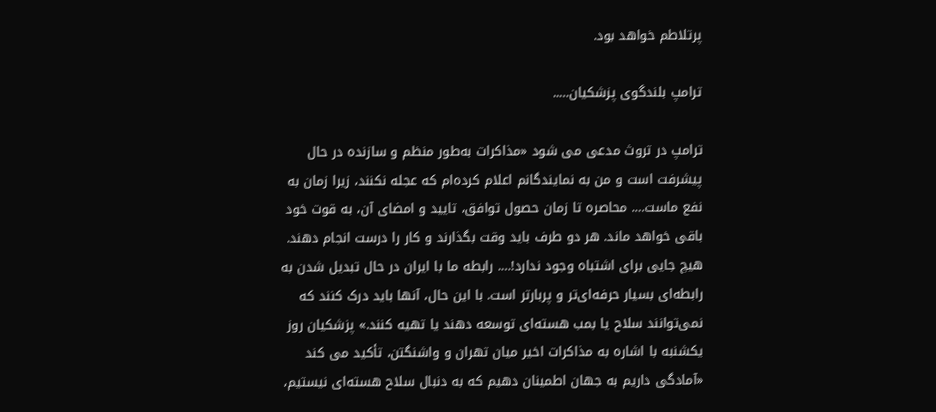پرتلاطم خواهد بود.

ترامپ بلندگوی پزشکیان…..

ترامپ در تروث مدعی می شود «مذاکرات به‌طور منظم و سازنده در حال پیشرفت است و من به نمایندگانم اعلام کرده‌ام که عجله نکنند، زیرا زمان به نفع ماست…. محاصره تا زمان حصول توافق، تایید و امضای آن، به قوت خود باقی خواهد ماند. هر دو طرف باید وقت بگذارند و کار را درست انجام دهند. هیچ جایی برای اشتباه وجود ندارد!…. رابطه ما با ایران در حال تبدیل شدن به رابطه‌ای بسیار حرفه‌ای‌تر و پربارتر است. با این حال، آنها باید درک کنند که نمی‌توانند سلاح یا بمب هسته‌ای توسعه دهند یا تهیه کنند.» پزشکیان روز یکشنبه با اشاره به مذاکرات اخیر میان تهران و واشنگتن، تأکید می کند «آمادگی داریم به جهان اطمینان دهیم که به دنبال سلاح هسته‌ای نیستیم،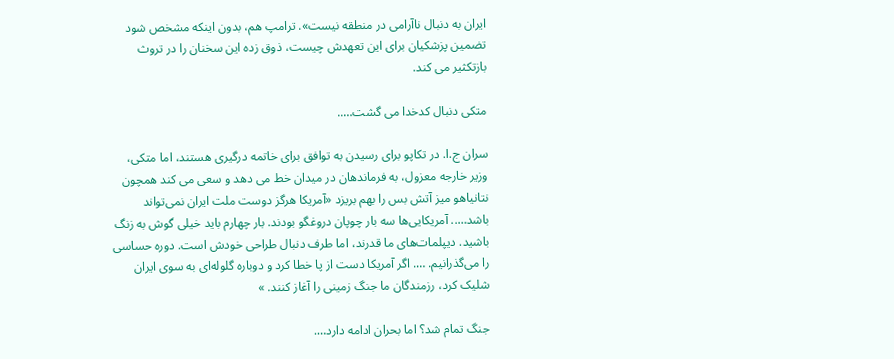ایران به دنبال ناآرامی در منطقه نیست». ترامپ هم، بدون اینکه مشخص شود تضمین پزشکیان برای این تعهدش چیست، ذوق زده این سخنان را در تروث بازتکثیر می کند.

متکی دنبال کدخدا می گشت…..

سران ج.ا. در تکاپو برای رسیدن به توافق برای خاتمه درگیری هستند، اما متکی، وزیر خارجه معزول، به فرماندهان در میدان خط می دهد و سعی می کند همچون نتانیاهو میز آتش بس را بهم بریزد «آمریکا هرگز دوست ملت ایران نمی‌تواند باشد….. آمریکایی‌ها سه بار چوپان دروغگو بودند. بار چهارم باید خیلی گوش به زنگ باشید. دیپلمات‌های ما قدرند، اما طرف دنبال طراحی خودش است. دوره حساسی را می‌گذرانیم. …. اگر آمریکا دست از پا خطا کرد و دوباره گلوله‌ای به سوی ایران شلیک کرد، رزمندگان ما جنگ زمینی را آغاز کنند. »

جنگ تمام شد؟ اما بحران ادامه دارد….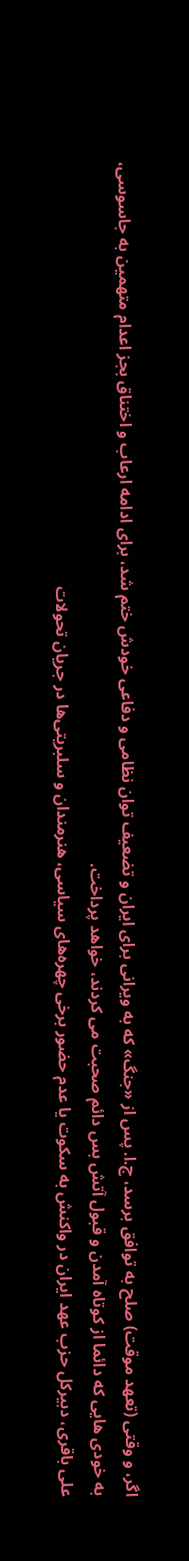اگر، و وقتی (تعهد موقت) صلح به توافق برسد، ج.ا. پس از «جنگ» که به ویرانی برای ایران و تضعیف توان نظامی و دفاعی خودش ختم شد، برای ادامه ارعاب و اختناق بجز اعدام متهمین به جاسوسی، به خودی هایی که دائما از کوتاه آمدن و قبول آتش بس دائم صحبت می کردند، خواهد پرداخت.
علی باقری، دبیرکل حزب عهد ایران در واکنش به سکوت یا عدم حضور برخی چهره‌های سیاسی، هنرمندان و سلبریتی‌ها در جریان تحولات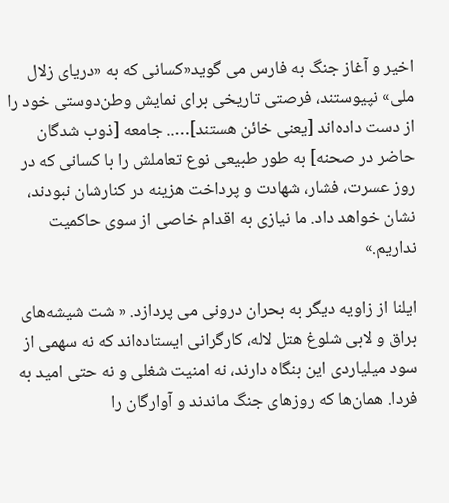اخیر و آغاز جنگ به فارس می گوید«کسانی که به «دریای زلال ملی» نپیوستند، فرصتی تاریخی برای نمایش وطن‌دوستی خود را از دست داده‌اند [یعنی خائن هستند]….. جامعه [ذوب شدگان حاضر در صحنه] به طور طبیعی نوع تعاملش را با کسانی که در روز عسرت، فشار، شهادت و پرداخت هزینه در کنارشان نبودند، نشان خواهد داد. ما نیازی به اقدام خاصی از سوی حاکمیت نداریم.»

ایلنا از زاویه دیگر به بحران درونی می پردازد. « شت شیشه‌های براق و لابی شلوغ هتل لاله، کارگرانی ایستاده‌اند که نه سهمی از سود میلیاردی این بنگاه دارند، نه امنیت شغلی و نه حتی امید به فردا. همان‌ها که روزهای جنگ ماندند و آوارگان را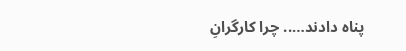پناه دادند….. چرا کارگرانِ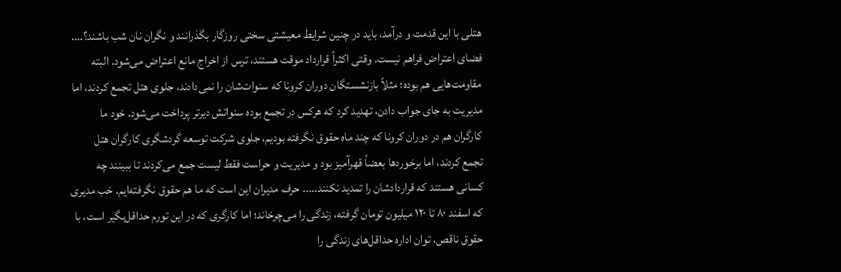هتلی با این قدمت و درآمد، باید در چنین شرایط معیشتی سختی روزگار بگذرانند و نگران نان شب باشند؟…. فضای اعتراض فراهم نیست. وقتی اکثراً قرارداد موقت هستند، ترس از اخراج مانع اعتراض می‌شود. البته مقاومت‌هایی هم بوده؛ مثلاً بازنشستگان دوران کرونا که سنوات‌شان را نمی‌دادند، جلوی هتل تجمع کردند، اما مدیریت به جای جواب دادن، تهدید کرد که هرکس در تجمع بوده سنواتش دیرتر پرداخت می‌شود. خود ما کارگران هم در دوران کرونا که چند ماه حقوق نگرفته بودیم، جلوی شرکت توسعه گردشگری کارگران هتل  تجمع کردند، اما برخوردها بعضاً قهرآمیز بود و مدیریت و حراست فقط لیست جمع می‌کردند تا ببینند چه کسانی هستند که قراردادشان را تمدید نکنند….. حرف مدیران این است که ما هم حقوق نگرفته‌ایم. خب مدیری که اسفند ۸۰ تا ۱۲۰ میلیون تومان گرفته، زندگی را می‌چرخاند؛ اما کارگری که در این تورم حداقل‌بگیر است، با حقوق ناقص، توان اداره حداقل‌های زندگی را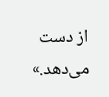از دست می‌دهد.»